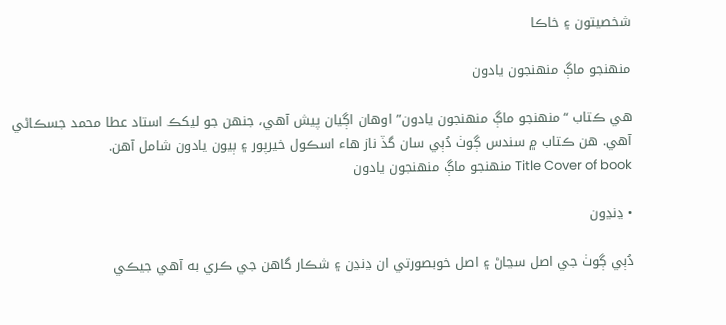شخصيتون ۽ خاڪا

منهنجو ماڳ منهنجون يادون

هي ڪتاب “منهنجو ماڳ منهنجون يادون” اوهان اڳيان پيش آهي، جنهن جو ليکڪ استاد عطا محمد جسڪاڻي آهي. هن ڪتاب ۾ سندس ڳوٺ دُٻي سان گڏ ناز هاء اسڪول خيرپور ۽ ٻيون يادون شامل آهن.
Title Cover of book منهنجو ماڳ منهنجون يادون

• ڍنڍون

دُٻي ڳوٺ جي اصل سڃاڻ ۽ اصل خوبصورتي ان ڍنڍن ۽ شڪار گاهن جي ڪري به آهي جيڪي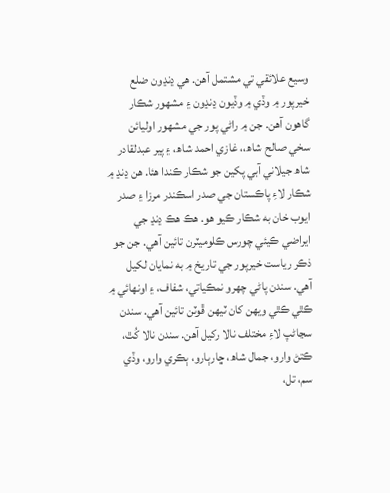وسيع علائقي تي مشتمل آهن. هي ڍنڍون ضلع خيرپور ۾ وڏي ۾ وڏيون ڍنڍون ۽ مشهور شڪار گاهون آهن. جن ۾ راڻي پور جي مشهور اوليائن سخي صالح شاھ،، غازي احمد شاھ، ۽ پير عبدلقادر شاھ جيلاني آبي پکين جو شڪار ڪندا هئا. هن ڍنڍ ۾ شڪار لاءِ پاڪستان جي صدر اسڪندر مرزا ۽ صدر ايوب خان به شڪار ڪيو هو. هڪ هڪ ڍنڍ جي ايراضي ڪيئي چورس ڪلوميٽرن تائين آهي. جن جو ذڪر رياست خيرپور جي تاريخ ۾ به نمايان لکيل آهي. سندن پاڻي چهرو نمڪياتي، شفاف، ۽ اونهائي ۾ ڪٿي ڪٿي ويهن کان ٽيهن ڦوٽن تائين آهي. سندن سڃاڻپ لاءِ مختلف نالا رکيل آهن. سندن نالا کُٿ، ڪتڻ وارو، جمال شاھ، ڇارٻارو، ٻڪري وارو، وڏي سم، تل،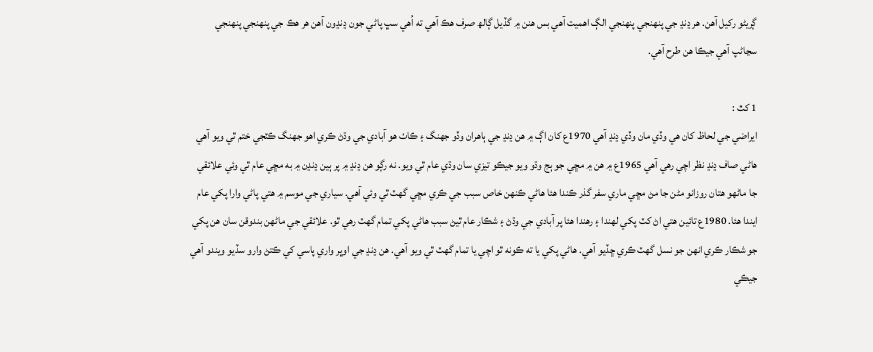ڳريڻو رکيل آهن. هر ڍنڍ جي پنهنجي پنهنجي الڳ اهميت آهي بس هنن ۾ گڏيل ڳالھ صرف هڪ آهي ته اُهي سڀ پاڻي جون ڍنڍون آهن هر هڪ جي پنهنجي پنهنجي سڃاڻپ آهي جيڪا هن طرح آهي.

1 کٿ :
ايراضي جي لحاظ کان هي وڏي مان وڏي ڍنڍ آهي 1970ع کان اڳ ۾ هن ڍنڍ جي ٻاهران وڏو جهنگ ۽ ڪاٺ هو آبادي جي وڌڻ ڪري اهو جهنگ ڪٽجي ختم ٿي ويو آهي هاڻي صاف ڍنڍ نظر اچي رهي آهي 1965ع ۾ هن ۾ مڇي جو ٻج وڌو ويو جيڪو تيزي سان وڌي عام ٿي ويو. نه رڳو هن ڍنڍ ۾ پر ٻين ڍنڍن ۾ به مڇي عام ٿي وئي علائقي جا ماڻهو هتان روزانو مڻن جا مڻ مڇي ماري سفر گذر ڪندا هئا هاڻي ڪنهن خاص سبب جي ڪري مڇي گهٽ ٿي وئي آهي. سياري جي موسم ۾ هتي پاڻي وارا پکي عام ايندا هئا. 1980ع تائين هتي اڻ کٽ پکي لهندا ۽ رهندا هئا پر آبادي جي وڌڻ ۽ شڪار عام ٿيڻ سبب هاڻي پکي تمام گهٽ رهي ٿو. علائقي جي ماڻهن بندوقن سان هن پکي جو شڪار ڪري انهن جو نسل گهٽ ڪري ڇڏيو آهي. هاڻي پکي يا ته ڪونه ٿو اچي يا تمام گهٽ ٿي ويو آهي. هن ڍنڍ جي اوڀر واري پاسي کي ڪتڻ وارو سڏيو ويندو آهي جيڪي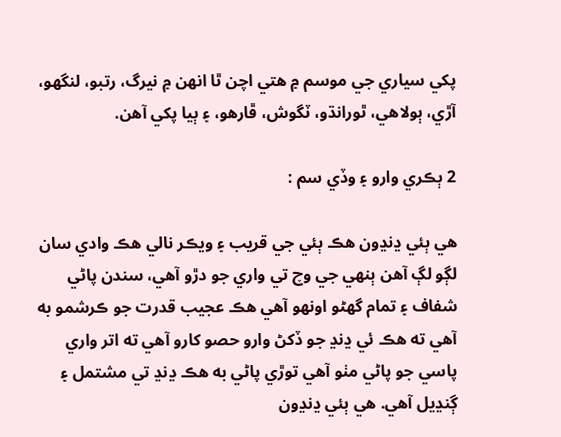پکي سياري جي موسم ۾ هتي اچن ٿا انهن ۾ نيرگ، رتبو، لنگهو، آڙي، ٻولاهي، ٿورانڌو، ٽگوش، ڦارهو، ۽ ٻيا پکي آهن.

2 ٻڪري وارو ۽ وڏي سم :

هي ٻئي ڍنڍون هڪ ٻئي جي قريب ۽ ويڪر نالي هڪ وادي سان لڳو لڳ آهن ٻنهي جي وچ تي واري جو دڙو آهي، سندن پاڻي شفاف ۽ تمام گهڻو اونهو آهي هڪ عجيب قدرت جو ڪرشمو به آهي ته هڪ ئي ڍنڍ جو ڏکڻ وارو حصو کارو آهي ته اتر واري پاسي جو پاڻي مٺو آهي توڙي پاڻي به هڪ ڍنڍ تي مشتمل ۽ ڳنڍيل آهي. هي ٻئي ڍنڍون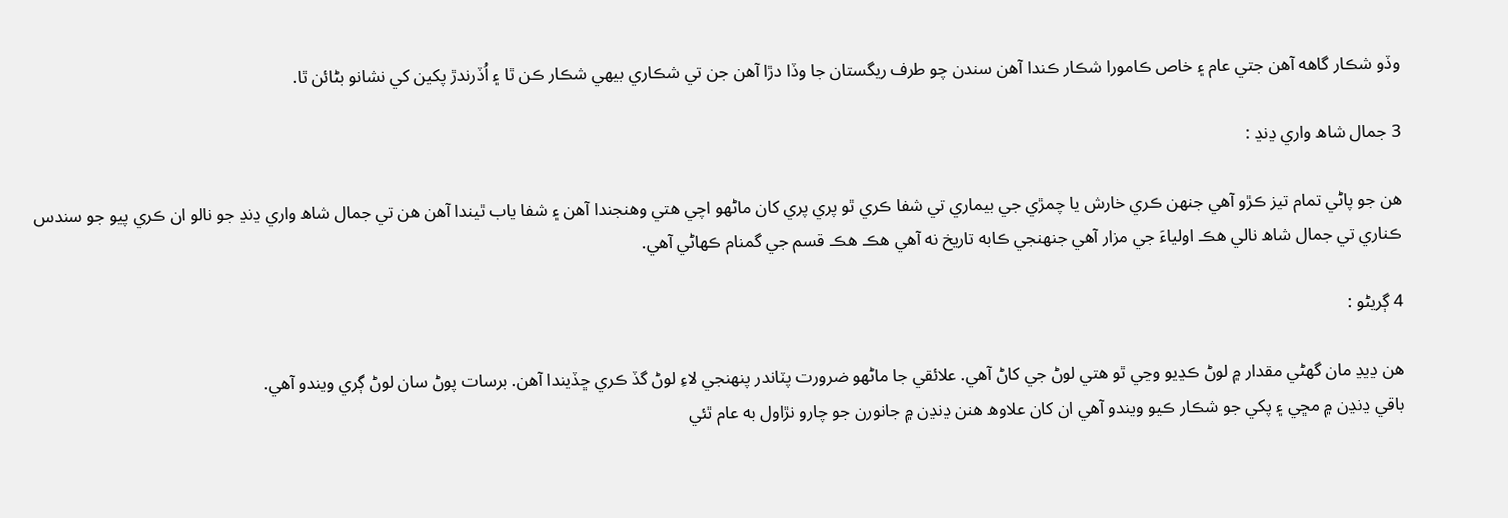وڏو شڪار گاهه آهن جتي عام ۽ خاص ڪامورا شڪار ڪندا آهن سندن چو طرف ريگستان جا وڏا دڙا آهن جن تي شڪاري بيهي شڪار ڪن ٿا ۽ اُڏرندڙ پکين کي نشانو بڻائن ٿا.

3 جمال شاھ واري ڍنڍ :

هن جو پاڻي تمام تيز ڪڙو آهي جنهن ڪري خارش يا چمڙي جي بيماري تي شفا ڪري ٿو پري پري کان ماڻهو اچي هتي وهنجندا آهن ۽ شفا ياب ٿيندا آهن هن تي جمال شاھ واري ڍنڍ جو نالو ان ڪري پيو جو سندس ڪناري تي جمال شاھ نالي هڪ اولياءَ جي مزار آهي جنهنجي ڪابه تاريخ نه آهي هڪ هڪ قسم جي گمنام ڪهاڻي آهي.

4 ڳريڻو :

هن ڍيڍ مان گهڻي مقدار ۾ لوڻ ڪڍيو وڃي ٿو هتي لوڻ جي کاڻ آهي. علائقي جا ماڻهو ضرورت پٽاندر پنهنجي لاءِ لوڻ گڏ ڪري ڇڏيندا آهن. برسات پوڻ سان لوڻ ڳري ويندو آهي.
باقي ڍنڍن ۾ مڇي ۽ پکي جو شڪار ڪيو ويندو آهي ان کان علاوھ هنن ڍنڍن ۾ جانورن جو چارو نڙاول به عام ٿئي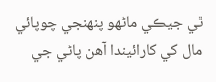ٿي جيڪي ماڻهو پنهنجي چوپائي مال کي کارائيندا آهن پاڻي جي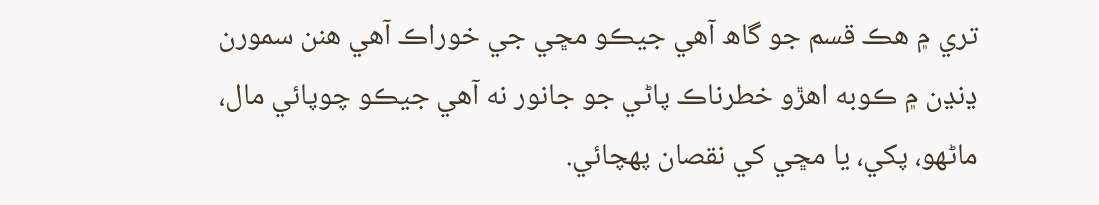تري ۾ هڪ قسم جو گاھ آهي جيڪو مڇي جي خوراڪ آهي هنن سمورن ڍنڍن ۾ ڪوبه اهڙو خطرناڪ پاڻي جو جانور نه آهي جيڪو چوپائي مال، ماڻهو، پکي، يا مڇي کي نقصان پهچائي.